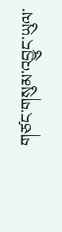གཙང་གསུམ་འབྱུང་ཡུལ་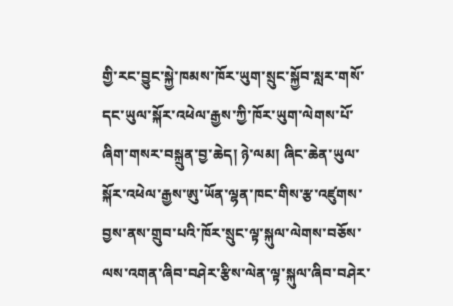གྱི་རང་བྱུང་སྐྱེ་ཁམས་ཁོར་ཡུག་སྲུང་སྐྱོབ་སླར་གསོ་དང་ཡུལ་སྐོར་འཕེལ་རྒྱས་ཀྱི་ཁོར་ཡུག་ལེགས་པོ་ཞིག་གསར་བསྐྲུན་བྱ་ཆེད། ཉེ་ལམ། ཞིང་ཆེན་ཡུལ་སྐོར་འཕེལ་རྒྱས་ཨུ་ཡོན་ལྷན་ཁང་གིས་རྩ་འཛུགས་བྱས་ནས་གྲུབ་པའི་ཁོར་སྲུང་ལྟ་སྐུལ་ལེགས་བཅོས་ལས་འགན་ཞིབ་བཤེར་རྩིས་ལེན་ལྟ་སྐུལ་ཞིབ་བཤེར་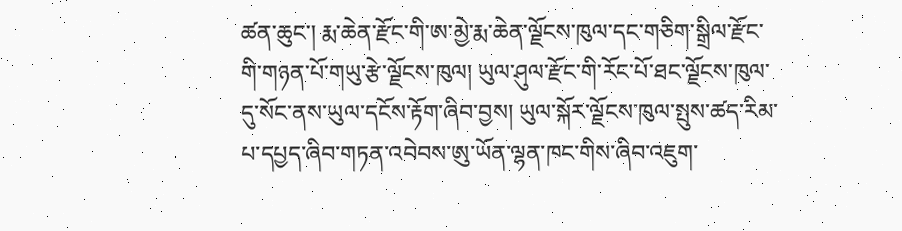ཚན་ཆུང་། རྨ་ཆེན་རྫོང་གི་ཨ་མྱེ་རྨ་ཆེན་ལྗོངས་ཁུལ་དང་གཅིག་སྒྲིལ་རྫོང་གི་གཉན་པོ་གཡུ་རྩེ་ལྗོངས་ཁུལ། ཡུལ་ཤུལ་རྫོང་གི་རོང་པོ་ཐང་ལྗོངས་ཁུལ་དུ་སོང་ནས་ཡུལ་དངོས་རྟོག་ཞིབ་བྱས། ཡུལ་སྐོར་ལྗོངས་ཁུལ་སྤུས་ཚད་རིམ་པ་དཔྱད་ཞིབ་གཏན་འབེབས་ཨུ་ཡོན་ལྷན་ཁང་གིས་ཞིབ་འཇུག་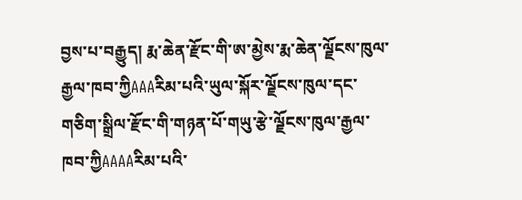བྱས་པ་བརྒྱུད། རྨ་ཆེན་རྫོང་གི་ཨ་མྱེས་རྨ་ཆེན་ལྗོངས་ཁུལ་རྒྱལ་ཁབ་ཀྱིAAAརིམ་པའི་ཡུལ་སྐོར་ལྗོངས་ཁུལ་དང་གཅིག་སྒྲིལ་རྫོང་གི་གཉན་པོ་གཡུ་རྩེ་ལྗོངས་ཁུལ་རྒྱལ་ཁབ་ཀྱིAAAAརིམ་པའི་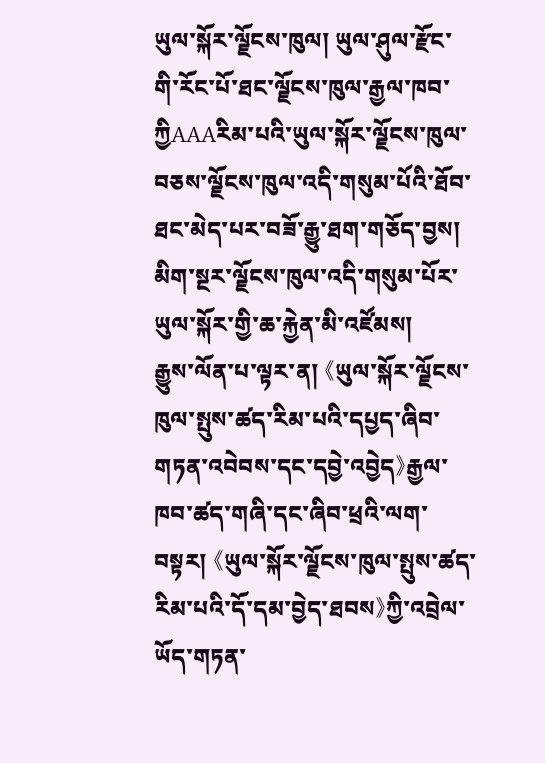ཡུལ་སྐོར་ལྗོངས་ཁུལ། ཡུལ་ཤུལ་རྫོང་གི་རོང་པོ་ཐང་ལྗོངས་ཁུལ་རྒྱལ་ཁབ་ཀྱིAAAརིམ་པའི་ཡུལ་སྐོར་ལྗོངས་ཁུལ་བཅས་ལྗོངས་ཁུལ་འདི་གསུམ་པོའི་ཐོབ་ཐང་མེད་པར་བཟོ་རྒྱུ་ཐག་གཅོད་བྱས། མིག་སྔར་ལྗོངས་ཁུལ་འདི་གསུམ་པོར་ཡུལ་སྐོར་གྱི་ཆ་རྐྱེན་མི་འཛོམས།
རྒྱུས་ལོན་པ་ལྟར་ན། 《ཡུལ་སྐོར་ལྗོངས་ཁུལ་སྤུས་ཚད་རིམ་པའི་དཔྱད་ཞིབ་གཏན་འབེབས་དང་དབྱེ་འབྱེད》རྒྱལ་ཁབ་ཚད་གཞི་དང་ཞིབ་ཕྲའི་ལག་བསྟར། 《ཡུལ་སྐོར་ལྗོངས་ཁུལ་སྤུས་ཚད་རིམ་པའི་དོ་དམ་བྱེད་ཐབས》ཀྱི་འབྲེལ་ཡོད་གཏན་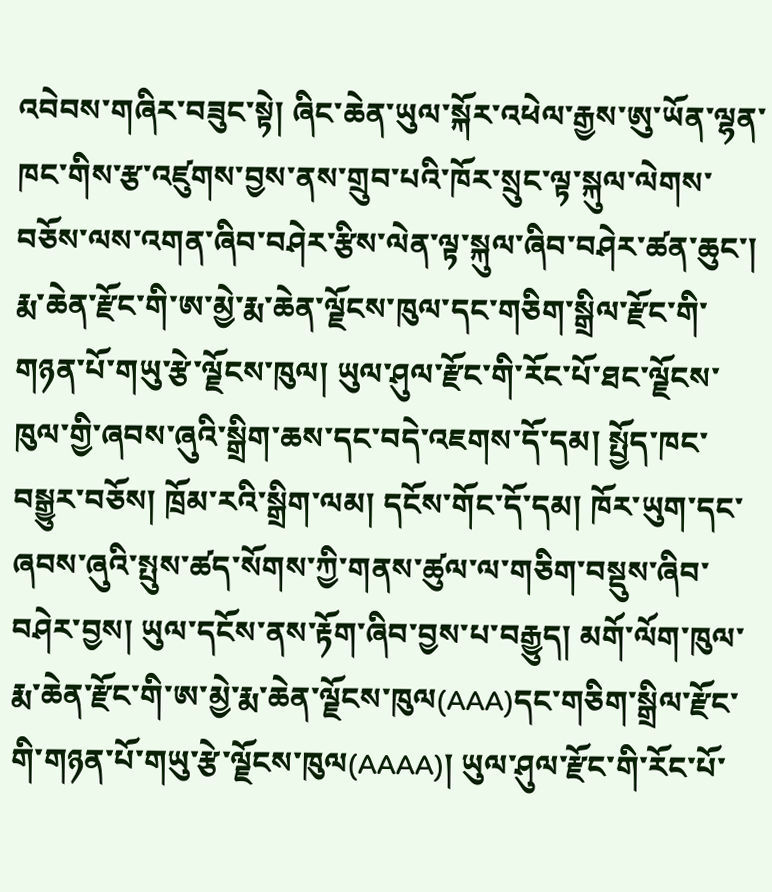འབེབས་གཞིར་བཟུང་སྟེ། ཞིང་ཆེན་ཡུལ་སྐོར་འཕེལ་རྒྱས་ཨུ་ཡོན་ལྷན་ཁང་གིས་རྩ་འཛུགས་བྱས་ནས་གྲུབ་པའི་ཁོར་སྲུང་ལྟ་སྐུལ་ལེགས་བཅོས་ལས་འགན་ཞིབ་བཤེར་རྩིས་ལེན་ལྟ་སྐུལ་ཞིབ་བཤེར་ཚན་ཆུང་། རྨ་ཆེན་རྫོང་གི་ཨ་མྱེ་རྨ་ཆེན་ལྗོངས་ཁུལ་དང་གཅིག་སྒྲིལ་རྫོང་གི་གཉན་པོ་གཡུ་རྩེ་ལྗོངས་ཁུལ། ཡུལ་ཤུལ་རྫོང་གི་རོང་པོ་ཐང་ལྗོངས་ཁུལ་གྱི་ཞབས་ཞུའི་སྒྲིག་ཆས་དང་བདེ་འཇགས་དོ་དམ། སྤྱོད་ཁང་བསྒྱུར་བཅོས། ཁྲོམ་རའི་སྒྲིག་ལམ། དངོས་གོང་དོ་དམ། ཁོར་ཡུག་དང་ཞབས་ཞུའི་སྤུས་ཚད་སོགས་ཀྱི་གནས་ཚུལ་ལ་གཅིག་བསྡུས་ཞིབ་བཤེར་བྱས། ཡུལ་དངོས་ནས་རྟོག་ཞིབ་བྱས་པ་བརྒྱུད། མགོ་ལོག་ཁུལ་རྨ་ཆེན་རྫོང་གི་ཨ་མྱེ་རྨ་ཆེན་ལྗོངས་ཁུལ(AAA)དང་གཅིག་སྒྲིལ་རྫོང་གི་གཉན་པོ་གཡུ་རྩེ་ལྗོངས་ཁུལ(AAAA)། ཡུལ་ཤུལ་རྫོང་གི་རོང་པོ་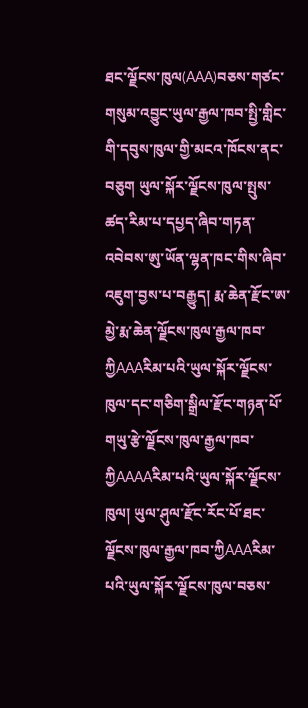ཐང་ལྗོངས་ཁུལ(AAA)བཅས་གཙང་གསུམ་འབྱུང་ཡུལ་རྒྱལ་ཁབ་སྤྱི་གླིང་གི་དབུས་ཁུལ་གྱི་མངའ་ཁོངས་ནང་བཅུག ཡུལ་སྐོར་ལྗོངས་ཁུལ་སྤུས་ཚད་རིམ་པ་དཔྱད་ཞིབ་གཏན་འབེབས་ཨུ་ཡོན་ལྷན་ཁང་གིས་ཞིབ་འཇུག་བྱས་པ་བརྒྱུད། རྨ་ཆེན་རྫོང་ཨ་མྱེ་རྨ་ཆེན་ལྗོངས་ཁུལ་རྒྱལ་ཁབ་ཀྱིAAAརིམ་པའི་ཡུལ་སྐོར་ལྗོངས་ཁུལ་དང་གཅིག་སྒྲིལ་རྫོང་གཉན་པོ་གཡུ་རྩེ་ལྗོངས་ཁུལ་རྒྱལ་ཁབ་ཀྱིAAAAརིམ་པའི་ཡུལ་སྐོར་ལྗོངས་ཁུལ། ཡུལ་ཤུལ་རྫོང་རོང་པོ་ཐང་ལྗོངས་ཁུལ་རྒྱལ་ཁབ་ཀྱིAAAརིམ་པའི་ཡུལ་སྐོར་ལྗོངས་ཁུལ་བཅས་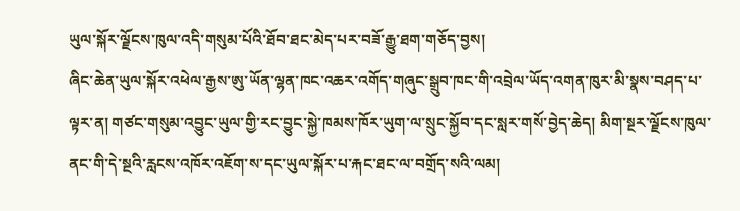ཡུལ་སྐོར་ལྗོངས་ཁུལ་འདི་གསུམ་པོའི་ཐོབ་ཐང་མེད་པར་བཟོ་རྒྱུ་ཐག་གཅོད་བྱས།
ཞིང་ཆེན་ཡུལ་སྐོར་འཕེལ་རྒྱས་ཨུ་ཡོན་ལྷན་ཁང་འཆར་འགོད་གཞུང་སྒྲུབ་ཁང་གི་འབྲེལ་ཡོད་འགན་ཁུར་མི་སྣས་བཤད་པ་ལྟར་ན། གཙང་གསུམ་འབྱུང་ཡུལ་གྱི་རང་བྱུང་སྐྱེ་ཁམས་ཁོར་ཡུག་ལ་སྲུང་སྐྱོབ་དང་སླར་གསོ་བྱེད་ཆེད། མིག་སྔར་ལྗོངས་ཁུལ་ནང་གི་དེ་སྔའི་རླངས་འཁོར་འཇོག་ས་དང་ཡུལ་སྐོར་པ་རྐང་ཐང་ལ་བགྲོད་སའི་ལམ།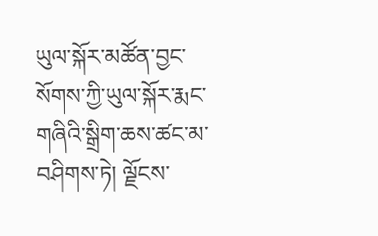ཡུལ་སྐོར་མཚོན་བྱང་སོགས་ཀྱི་ཡུལ་སྐོར་རྨང་གཞིའི་སྒྲིག་ཆས་ཚང་མ་བཤིགས་ཏེ། ལྗོངས་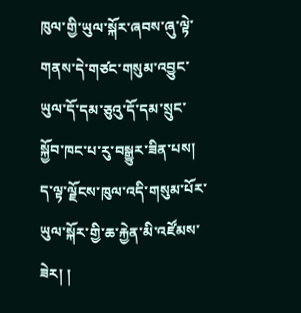ཁུལ་གྱི་ཡུལ་སྐོར་ཞབས་ཞུ་ལྟེ་གནས་དེ་གཙང་གསུམ་འབྱུང་ཡུལ་དོ་དམ་ཅུའུ་དོ་དམ་སྲུང་སྐྱོབ་ཁང་པ་རུ་བསྒྱུར་ཟིན་པས། ད་ལྟ་ལྗོངས་ཁུལ་འདི་གསུམ་པོར་ཡུལ་སྐོར་གྱི་ཆ་རྐྱེན་མི་འཛོམས་ཟེར། །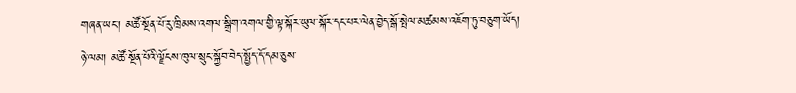གཞན་ཡང་། མཚོ་སྔོན་པོ་རུ་ཁྲིམས་འགལ་སྒྲིག་འགལ་གྱི་ལྟ་སྐོར་ཡུལ་སྐོར་དང་པར་ལེན་བྱེད་སྒོ་སྤེལ་མཚམས་འཇོག་ཏུ་བཅུག་ཡོད།
ཉེ་ལམ། མཚོ་སྔོན་པོའི་ལྗོངས་ཁུལ་སྲུང་སྐྱོབ་བེད་སྤྱོད་དོ་དམ་ཅུས་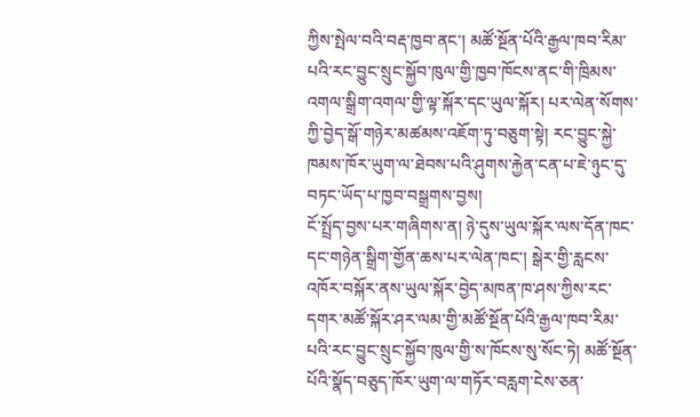ཀྱིས་སྤེལ་བའི་བརྡ་ཁྱབ་ནང་། མཚོ་སྔོན་པོའི་རྒྱལ་ཁབ་རིམ་པའི་རང་བྱུང་སྲུང་སྐྱོབ་ཁུལ་གྱི་ཁྱབ་ཁོངས་ནང་གི་ཁྲིམས་འགལ་སྒྲིག་འགལ་གྱི་ལྟ་སྐོར་དང་ཡུལ་སྐོར། པར་ལེན་སོགས་ཀྱི་བྱེད་སྒོ་གཉེར་མཚམས་འཇོག་ཏུ་བཅུག་སྟེ། རང་བྱུང་སྐྱེ་ཁམས་ཁོར་ཡུག་ལ་ཐེབས་པའི་ཤུགས་རྐྱེན་ངན་པ་ཇེ་ཉུང་དུ་བཏང་ཡོད་པ་ཁྱབ་བསྒྲགས་བྱས།
ངོ་སྤྲོད་བྱས་པར་གཞིགས་ན། ཉེ་དུས་ཡུལ་སྐོར་ལས་དོན་ཁང་དང་གཉེན་སྒྲིག་གྱོན་ཆས་པར་ལེན་ཁང་། སྒེར་གྱི་རླངས་འཁོར་བསྐོར་ནས་ཡུལ་སྐོར་བྱེད་མཁན་ཁ་ཤས་ཀྱིས་རང་དགར་མཚོ་སྐོར་ཤར་ལམ་གྱི་མཚོ་སྔོན་པོའི་རྒྱལ་ཁབ་རིམ་པའི་རང་བྱུང་སྲུང་སྐྱོབ་ཁུལ་གྱི་ས་ཁོངས་སུ་སོང་ཏེ། མཚོ་སྔོན་པོའི་སྣོད་བཅུད་ཁོར་ཡུག་ལ་གཏོར་བརླག་ངེས་ཅན་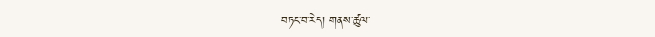བཏང་བ་རེད། གནས་ཚུལ་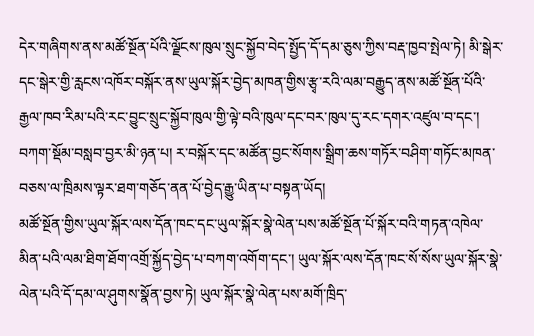དེར་གཞིགས་ནས་མཚོ་སྔོན་པོའི་ལྗོངས་ཁུལ་སྲུང་སྐྱོབ་བེད་སྤྱོད་དོ་དམ་ཅུས་ཀྱིས་བརྡ་ཁྱབ་སྤེལ་ཏེ། མི་སྒེར་དང་སྒེར་གྱི་རླངས་འཁོར་བསྐོར་ནས་ཡུལ་སྐོར་བྱེད་མཁན་གྱིས་རྩྭ་རའི་ལམ་བརྒྱུད་ནས་མཚོ་སྔོན་པོའི་རྒྱལ་ཁབ་རིམ་པའི་རང་བྱུང་སྲུང་སྐྱོབ་ཁུལ་གྱི་ལྟེ་བའི་ཁུལ་དང་བར་ཁུལ་དུ་རང་དགར་འཛུལ་བ་དང་། བཀག་སྡོམ་བསླབ་བྱར་མི་ཉན་པ། ར་བསྐོར་དང་མཚོན་བྱང་སོགས་སྒྲིག་ཆས་གཏོར་བཤིག་གཏོང་མཁན་བཅས་ལ་ཁྲིམས་ལྟར་ཐག་གཅོད་ནན་པོ་བྱེད་རྒྱུ་ཡིན་པ་བསྟན་ཡོད།
མཚོ་སྔོན་གྱིས་ཡུལ་སྐོར་ལས་དོན་ཁང་དང་ཡུལ་སྐོར་སྣེ་ལེན་པས་མཚོ་སྔོན་པོ་སྐོར་བའི་གཏན་འཁེལ་མིན་པའི་ལམ་ཐིག་ཐོག་འགྲོ་སྐྱོད་བྱེད་པ་བཀག་འགོག་དང་། ཡུལ་སྐོར་ལས་དོན་ཁང་སོ་སོས་ཡུལ་སྐོར་སྣེ་ལེན་པའི་དོ་དམ་ལ་ཤུགས་སྣོན་བྱས་ཏེ། ཡུལ་སྐོར་སྣེ་ལེན་པས་མགོ་ཁྲིད་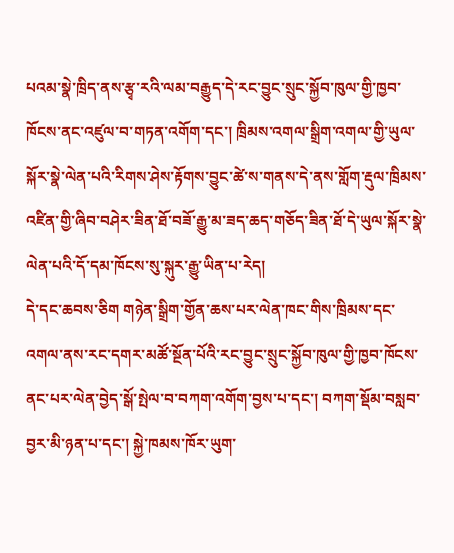པའམ་སྣེ་ཁྲིད་ནས་རྩྭ་རའི་ལམ་བརྒྱུད་དེ་རང་བྱུང་སྲུང་སྐྱོབ་ཁུལ་གྱི་ཁྱབ་ཁོངས་ནང་འཛུལ་བ་གཏན་འགོག་དང་། ཁྲིམས་འགལ་སྒྲིག་འགལ་གྱི་ཡུལ་སྐོར་སྣེ་ལེན་པའི་རིགས་ཤེས་རྟོགས་བྱུང་ཚེ་ས་གནས་དེ་ནས་གློག་རྡུལ་ཁྲིམས་འཛིན་གྱི་ཞིབ་བཤེར་ཟིན་ཐོ་བཟོ་རྒྱུ་མ་ཟད་ཆད་གཅོད་ཟིན་ཐོ་དེ་ཡུལ་སྐོར་སྣེ་ལེན་པའི་དོ་དམ་ཁོངས་སུ་སྐུར་རྒྱུ་ཡིན་པ་རེད།
དེ་དང་ཆབས་ཅིག གཉེན་སྒྲིག་གྱོན་ཆས་པར་ལེན་ཁང་གིས་ཁྲིམས་དང་འགལ་ནས་རང་དགར་མཚོ་སྔོན་པོའི་རང་བྱུང་སྲུང་སྐྱོབ་ཁུལ་གྱི་ཁྱབ་ཁོངས་ནང་པར་ལེན་བྱེད་སྒོ་སྤེལ་བ་བཀག་འགོག་བྱས་པ་དང་། བཀག་སྡོམ་བསླབ་བྱར་མི་ཉན་པ་དང་། སྐྱེ་ཁམས་ཁོར་ཡུག་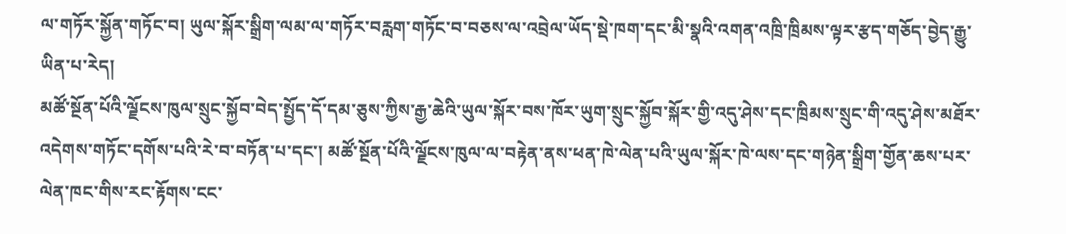ལ་གཏོར་སྐྱོན་གཏོང་བ། ཡུལ་སྐོར་སྒྲིག་ལམ་ལ་གཏོར་བརླག་གཏོང་བ་བཅས་ལ་འབྲེལ་ཡོད་སྡེ་ཁག་དང་མི་སྣའི་འགན་འཁྲི་ཁྲིམས་ལྟར་རྩད་གཅོད་བྱེད་རྒྱུ་ཡིན་པ་རེད།
མཚོ་སྔོན་པོའི་ལྗོངས་ཁུལ་སྲུང་སྐྱོབ་བེད་སྤྱོད་དོ་དམ་ཅུས་ཀྱིས་རྒྱ་ཆེའི་ཡུལ་སྐོར་བས་ཁོར་ཡུག་སྲུང་སྐྱོབ་སྐོར་གྱི་འདུ་ཤེས་དང་ཁྲིམས་སྲུང་གི་འདུ་ཤེས་མཐོར་འདེགས་གཏོང་དགོས་པའི་རེ་བ་བཏོན་པ་དང་། མཚོ་སྔོན་པོའི་ལྗོངས་ཁུལ་ལ་བརྟེན་ནས་ཕན་ཁེ་ལེན་པའི་ཡུལ་སྐོར་ཁེ་ལས་དང་གཉེན་སྒྲིག་གྱོན་ཆས་པར་ལེན་ཁང་གིས་རང་རྟོགས་ངང་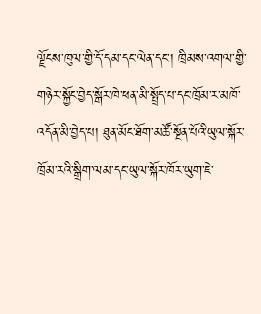ལྗོངས་ཁུལ་གྱི་དོ་དམ་དང་ལེན་དང་། ཁྲིམས་འགལ་གྱི་གཉེར་སྐྱོང་བྱེད་སྒོར་ཁེ་ཕན་མི་སྤྲོད་པ་དང་ཁྲོམ་ར་མཁོ་འདོན་མི་བྱེད་པ། ཐུན་མོང་ཐོག་མཚོ་སྔོན་པོའི་ཡུལ་སྐོར་ཁྲོམ་རའི་སྒྲིག་ལམ་དང་ཡུལ་སྐོར་ཁོར་ཡུག་ཇེ་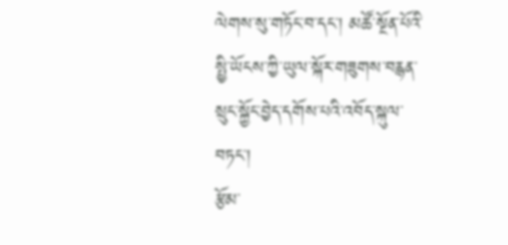ལེགས་སུ་གཏོང་བ་དང་། མཚོ་སྔོན་པོའི་སྤྱི་ཡོངས་ཀྱི་ཡུལ་སྐོར་གཟུགས་བརྙན་སྲུང་སྐྱོང་བྱེད་དགོས་པའི་འབོད་སྐུལ་བཏང་།
རྩོམ་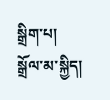སྒྲིག་པ། སྒྲོལ་མ་སྐྱིད།